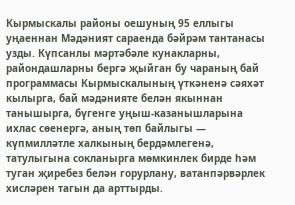Кырмыскалы районы оешуның 95 еллыгы уңаеннан Мәдәният сараенда бәйрәм тантанасы узды. Күпсанлы мәртәбәле кунакларны, райондашларны бергә җыйган бу чараның бай программасы Кырмыскалының үткәненә сәяхәт кылырга, бай мәдәнияте белән якыннан танышырга, бүгенге уңыш-казанышларына ихлас сөенергә, аның төп байлыгы — күпмилләтле халкының бердәмлегенә, татулыгына сокланырга мөмкинлек бирде һәм туган җиребез белән горурлану, ватанпәрвәрлек хисләрен тагын да арттырды.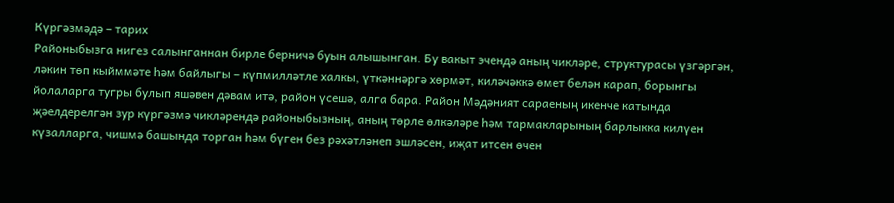Күргәзмәдә – тарих
Районыбызга нигез салынганнан бирле берничә буын алышынган. Бу вакыт эчендә аның чикләре, структурасы үзгәргән, ләкин төп кыйммәте һәм байлыгы – күпмилләтле халкы, үткәннәргә хөрмәт, киләчәккә өмет белән карап, борынгы йолаларга тугры булып яшәвен дәвам итә, район үсешә, алга бара. Район Мәдәният сараеның икенче катында җәелдерелгән зур күргәзмә чикләрендә районыбызның, аның төрле өлкәләре һәм тармакларының барлыкка килүен күзалларга, чишмә башында торган һәм бүген без рәхәтләнеп эшләсен, иҗат итсен өчен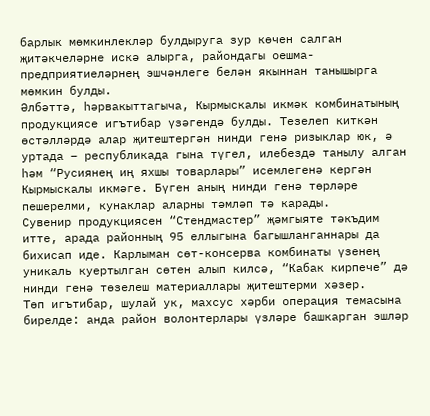барлык мөмкинлекләр булдыруга зур көчен салган җитәкчеләрне искә алырга, райондагы оешма-предприятиеләрнең эшчәнлеге белән якыннан танышырга мөмкин булды.
Әлбәттә, һәрвакыттагыча, Кырмыскалы икмәк комбинатының продукциясе игътибар үзәгендә булды. Тезелеп киткән өстәлләрдә алар җитештергән нинди генә ризыклар юк, ә уртада – республикада гына түгел, илебездә танылу алган һәм “Русиянең иң яхшы товарлары” исемлегенә кергән Кырмыскалы икмәге. Бүген аның нинди генә төрләре пешерелми, кунаклар аларны тәмләп тә карады.
Сувенир продукциясен “Стендмастер” җәмгыяте тәкъдим итте, арада районның 95 еллыгына багышланганнары да бихисап иде. Карлыман сөт-консерва комбинаты үзенең уникаль куертылган сөтен алып килсә, “Кабак кирпече” дә нинди генә төзелеш материаллары җитештерми хәзер.
Төп игътибар, шулай ук, махсус хәрби операция темасына бирелде: анда район волонтерлары үзләре башкарган эшләр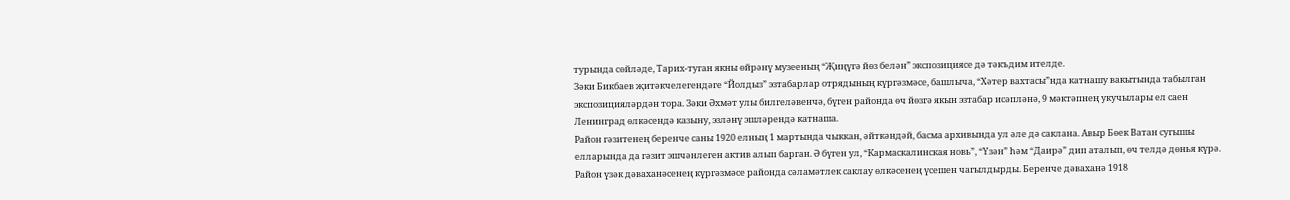турында сөйләде, Тарих-туган якны өйрәнү музееның “Җиңүгә йөз белән” экспозициясе дә тәкъдим ителде.
Зәки Бикбаев җитәкчелегендәге “Йолдыз” эзтабарлар отрядының күргәзмәсе, башлыча, “Хәтер вахтасы”нда катнашу вакытында табылган экспозицияләрдән тора. Зәки Әхмәт улы билгеләвенчә, бүген районда өч йөзгә якын эзтабар исәпләнә, 9 мәктәпнең укучылары ел саен Ленинград өлкәсендә казыну, эзләнү эшләрендә катнаша.
Район гәзитенең беренче саны 1920 елның 1 мартында чыккан, әйткәндәй, басма архивында ул әле дә саклана. Авыр Бөек Ватан сугышы елларында да гәзит эшчәнлеген актив алып барган. Ә бүген ул, “Кармаскалинская новь”, “Үзән” һәм “Даирә” дип аталып, өч телдә дөнья күрә.
Район үзәк дәваханәсенең күргәзмәсе районда сәламәтлек саклау өлкәсенең үсешен чагылдырды. Беренче дәваханә 1918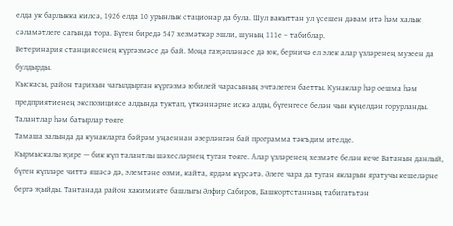елда ук барлыкка килсә, 1926 елда 10 урынлык стационар да була. Шул вакыттан ул үсешен дәвам итә һәм халык сәламәтлеге сагында тора. Бүген биредә 547 хезмәткәр эшли, шуның 111е – табиблар.
Ветеринария станциясенең күргәзмәсе дә бай. Моңа гаҗәпләнәсе дә юк, берничә ел элек алар үзләренең музеен да булдырды.
Кыскасы, район тарихын чагылдырган күргәзмә юбилей чарасының эчтәлеген баетты. Кунаклар һәр оешма һәм предприятиенең экспозициясе алдында туктап, үткәннәрне искә алды, бүгенгесе белән чын күңелдән горурланды.
Талантлар һәм батырлар төяге
Тамаша залында да кунакларга бәйрәм уңаеннан әзерләнгән бай программа тәкъдим ителде.
Кырмыскалы җире — бик күп талантлы шәхесләрнең туган төяге. Алар үзләренең хезмәте белән кече Ватанын данлый, бүген күпләре читтә яшәсә дә, элемтәне өзми, кайта, ярдәм күрсәтә. Әлеге чара да туган якларын яратучы кешеләрне бергә җыйды. Тантанада район хакимияте башлыгы Әлфир Сабиров, Башкортстанның табигатьтән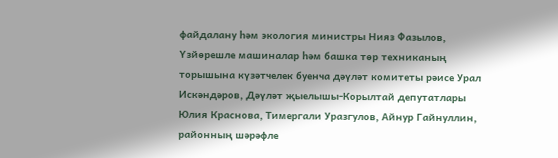файдалану һәм экология министры Нияз Фазылов, Үзйөрешле машиналар һәм башка төр техниканың торышына күзәтчелек буенча дәүләт комитеты рәисе Урал Искәндәров, Дәүләт җыелышы-Корылтай депутатлары Юлия Краснова, Тимергали Уразгулов, Айнур Гайнуллин, районның шәрәфле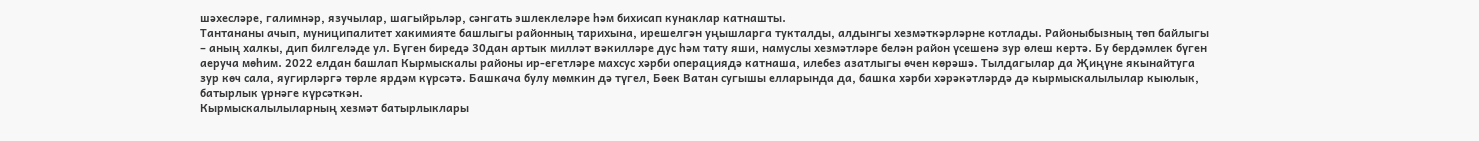шәхесләре, галимнәр, язучылар, шагыйрьләр, сәнгать эшлеклеләре һәм бихисап кунаклар катнашты.
Тантананы ачып, муниципалитет хакимияте башлыгы районның тарихына, ирешелгән уңышларга тукталды, алдынгы хезмәткәрләрне котлады. Районыбызның төп байлыгы – аның халкы, дип билгеләде ул. Бүген биредә 30дан артык милләт вәкилләре дус һәм тату яши, намуслы хезмәтләре белән район үсешенә зур өлеш кертә. Бу бердәмлек бүген аеруча мөһим. 2022 елдан башлап Кырмыскалы районы ир-егетләре махсус хәрби операциядә катнаша, илебез азатлыгы өчен көрәшә. Тылдагылар да Җиңүне якынайтуга зур көч сала, яугирләргә төрле ярдәм күрсәтә. Башкача булу мөмкин дә түгел, Бөек Ватан сугышы елларында да, башка хәрби хәрәкәтләрдә дә кырмыскалылылар кыюлык, батырлык үрнәге күрсәткән.
Кырмыскалылыларның хезмәт батырлыклары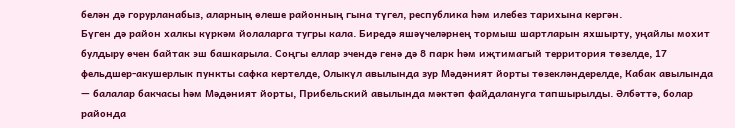белән дә горурланабыз, аларның өлеше районның гына түгел, республика һәм илебез тарихына кергән.
Бүген дә район халкы күркәм йолаларга тугры кала. Биредә яшәүчеләрнең тормыш шартларын яхшырту, уңайлы мохит булдыру өчен байтак эш башкарыла. Соңгы еллар эчендә генә дә 8 парк һәм иҗтимагый территория төзелде, 17 фельдшер-акушерлык пункты сафка кертелде, Олыкүл авылында зур Мәдәният йорты төзекләндерелде, Кабак авылында — балалар бакчасы һәм Мәдәният йорты, Прибельский авылында мәктәп файдалануга тапшырылды. Әлбәттә, болар районда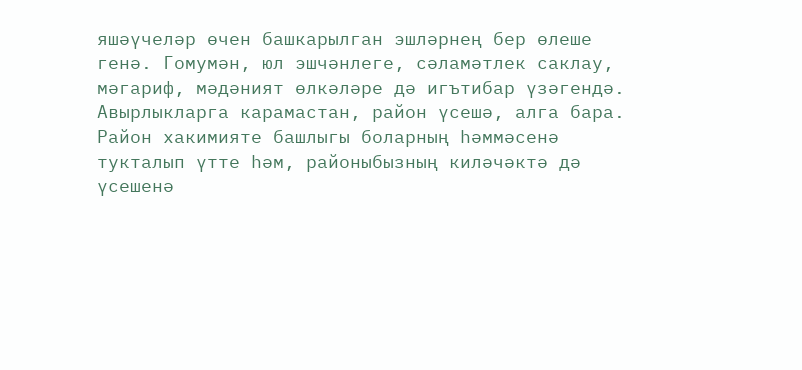яшәүчеләр өчен башкарылган эшләрнең бер өлеше генә. Гомумән, юл эшчәнлеге, сәламәтлек саклау, мәгариф, мәдәният өлкәләре дә игътибар үзәгендә. Авырлыкларга карамастан, район үсешә, алга бара. Район хакимияте башлыгы боларның һәммәсенә тукталып үтте һәм, районыбызның киләчәктә дә үсешенә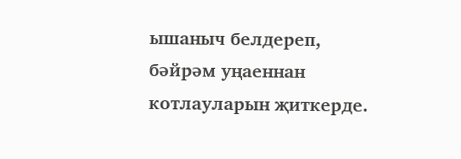ышаныч белдереп, бәйрәм уңаеннан котлауларын җиткерде.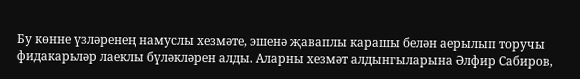Бу көнне үзләренең намуслы хезмәте, эшенә җаваплы карашы белән аерылып торучы фидакарьләр лаеклы бүләкләрен алды. Аларны хезмәт алдынгыларына Әлфир Сабиров,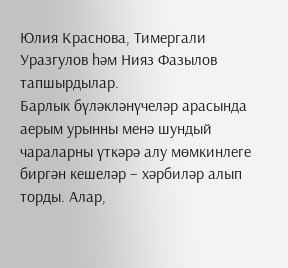Юлия Краснова, Тимергали Уразгулов һәм Нияз Фазылов тапшырдылар.
Барлык бүләкләнүчеләр арасында аерым урынны менә шундый чараларны үткәрә алу мөмкинлеге биргән кешеләр – хәрбиләр алып торды. Алар,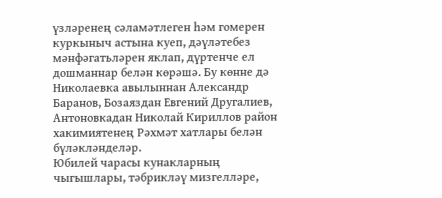үзләренең сәламәтлеген һәм гомерен куркыныч астына куеп, дәүләтебез мәнфәгатьләрен яклап, дүртенче ел дошманнар белән көрәшә. Бу көнне дә Николаевка авылыннан Александр Баранов, Бозаяздан Евгений Другалиев, Антоновкадан Николай Кириллов район хакимиятенең Рәхмәт хатлары белән бүләкләнделәр.
Юбилей чарасы кунакларның чыгышлары, тәбрикләү мизгелләре,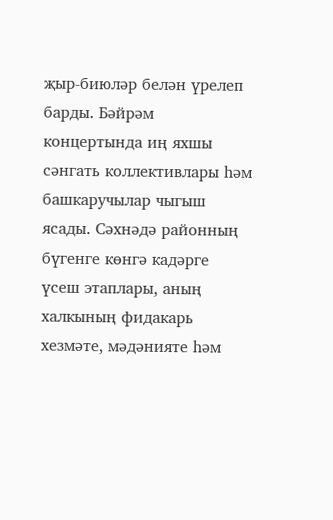җыр-биюләр белән үрелеп барды. Бәйрәм концертында иң яхшы сәнгать коллективлары һәм башкаручылар чыгыш ясады. Сәхнәдә районның бүгенге көнгә кадәрге үсеш этаплары, аның халкының фидакарь хезмәте, мәдәнияте һәм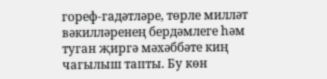гореф-гадәтләре, төрле милләт вәкилләренең бердәмлеге һәм туган җиргә мәхәббәте киң чагылыш тапты. Бу көн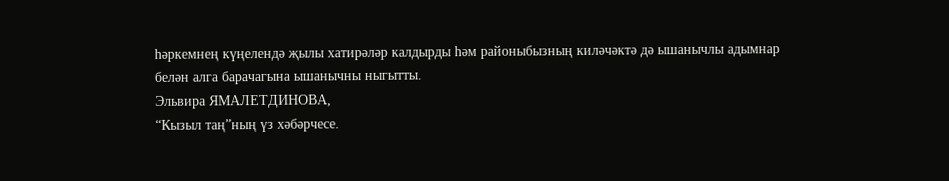һәркемнең күңелендә җылы хатирәләр калдырды һәм районыбызның киләчәктә дә ышанычлы адымнар белән алга барачагына ышанычны ныгытты.
Эльвира ЯМАЛЕТДИНОВА,
“Кызыл таң”ның үз хәбәрчесе.